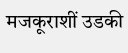मजकूराशीं उडकी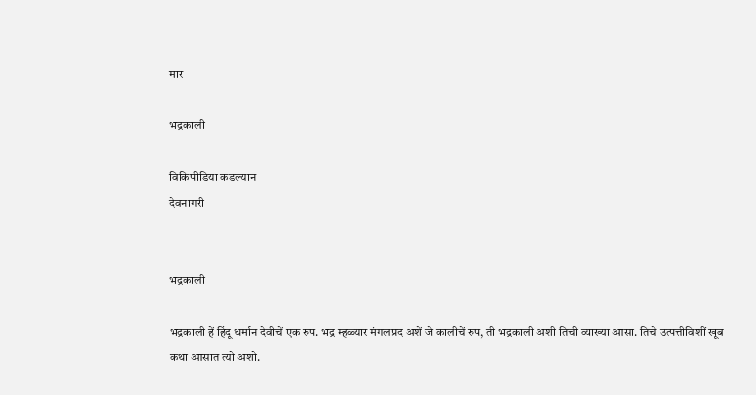मार

भद्रकाली

विकिपीडिया कडल्यान
देवनागरी


भद्रकाली

भद्रकाली हें हिंदू धर्मान देवीचें एक रुप. भद्र म्हळ्यार मंगलप्रद अशें जे कालीचें रुप, ती भद्रकाली अशी तिची व्याख्या आसा. तिचे उत्पत्तीविशीं खूब कथा आसात त्यो अशो.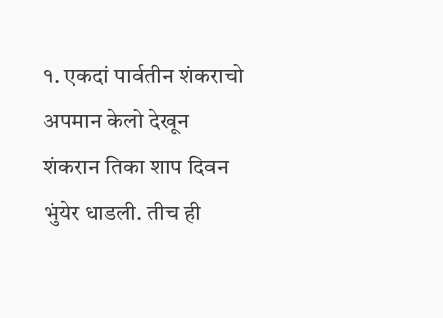१. एकदां पार्वतीन शंकराचो अपमान केलो देखून शंकरान तिका शाप दिवन भुंयेर धाडली. तीच ही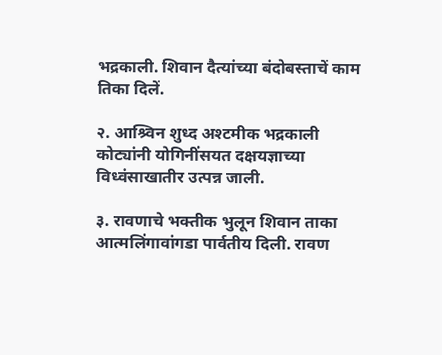भद्रकाली. शिवान दैत्यांच्या बंदोबस्ताचें काम तिका दिलें.

२. आश्र्विन शुध्द अश्टमीक भद्रकाली कोट्यांनी योगिनींसयत दक्षयज्ञाच्या विध्वंसाखातीर उत्पन्न जाली.

३. रावणाचे भक्तीक भुलून शिवान ताका आत्मलिंगावांगडा पार्वतीय दिली. रावण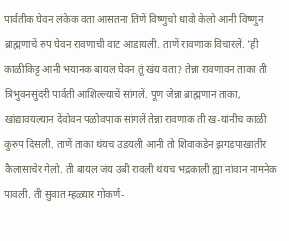पार्वतीक घेवन लंकेक वता आसतना तिणें विष्णुचो धावो केलो आनी विष्णुन ब्राह्मणाचें रुप घेवन रावणाची वाट आडायली. ताणें रावणाक विचारलें. 'ही काळीकिट्ट आनी भयानक बायल घेवन तूं खंय वता? तेन्ना रावणावन ताका ती त्रिभुवनसुंदरी पार्वती आशिल्ल्याचें सांगलें. पूण जेन्ना ब्राह्मणान ताका, खांद्यावयल्यान देंवोवन पळोवपाक सांगलें तेन्ना रावणाक ती ख-यांनीच काळी कुरुप दिसली. ताणें ताका थंयच उडयली आनी तो शिवाकडेन झगडपाखातीर कैलासाचेर गेलो. ती बायल जंय उबी रावली थंयच भद्रकाली ह्या नांवान नामनेक पावली. ती सुवात म्हळ्यार गोकर्ण-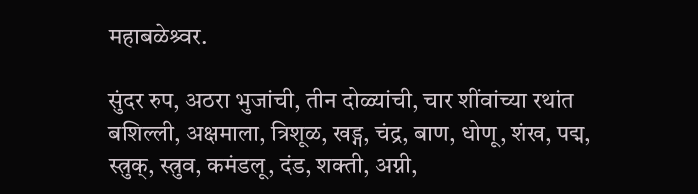महाबळेश्र्वर.

सुंदर रुप, अठरा भुजांची, तीन दोळ्यांची, चार शींवांच्या रथांत बशिल्ली, अक्षमाला, त्रिशूळ, खड्ग, चंद्र, बाण, धोणू, शंख, पद्म, स्त्रुक्, स्त्रुव, कमंडलू, दंड, शक्ती, अग्नी,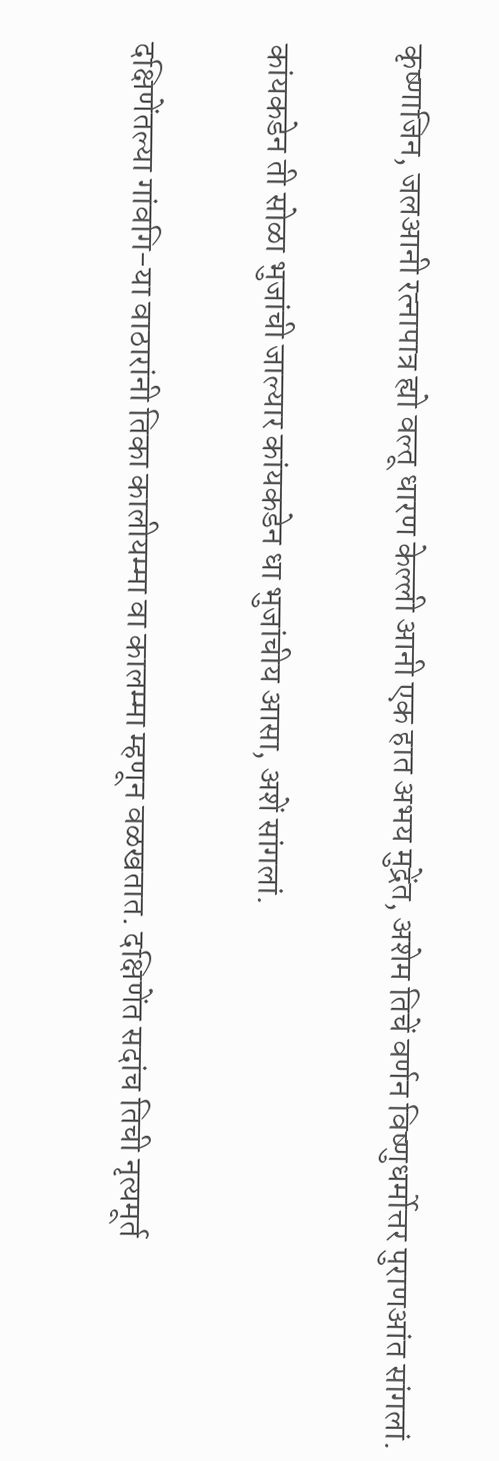कृष्णाजिन, जलआनी रत्नापात्र ह्यो वल्तू धारण केल्ली आनी एक हात अभय मुद्रेंत, अशेम तिचें वर्णन विष्णुधर्मोत्तर पुराणआंत सांगलां.

कांयकडेन ती सोळा भुजांची जाल्यार कांयकडेन धा भुजांचीय आसा, अशें सांगलां.

दक्षिणेंतल्या गांवगि-या वाठारांनी तिका कालीयम्मा वा कालम्मा म्हणून वळखतात. दक्षिणेंत सदांच तिची नृत्यमूर्त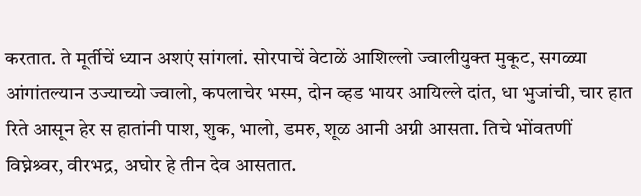करतात. ते मूर्तीचें ध्यान अशएं सांगलां. सोरपाचें वेटाळें आशिल्लो ज्वालीयुक्त मुकूट, सगळ्या आंगांतल्यान उज्याच्यो ज्वालो, कपलाचेर भस्म, दोन व्हड भायर आयिल्ले दांत, धा भुजांची, चार हात रिते आसून हेर स हातांनी पाश, शुक, भालो, डमरु, शूळ आनी अग्नी आसता. तिचे भोंवतणीं विघ्नेश्र्वर, वीरभद्र, अघोर हे तीन देव आसतात.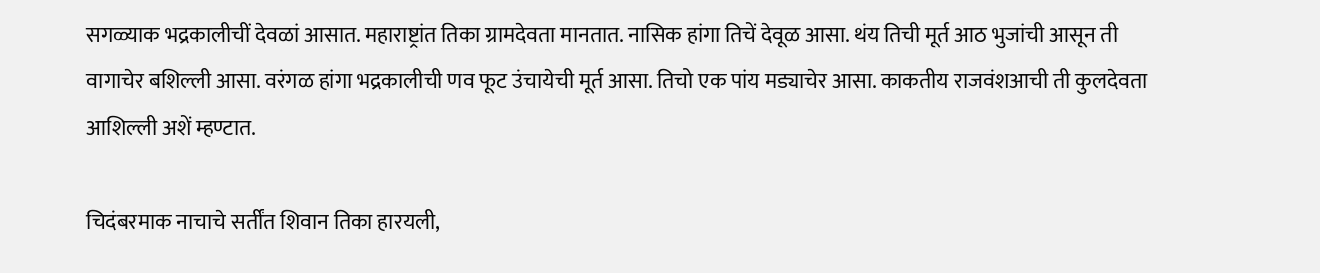सगळ्याक भद्रकालीचीं देवळां आसात. महाराष्ट्रांत तिका ग्रामदेवता मानतात. नासिक हांगा तिचें देवूळ आसा. थंय तिची मूर्त आठ भुजांची आसून ती वागाचेर बशिल्ली आसा. वरंगळ हांगा भद्रकालीची णव फूट उंचायेची मूर्त आसा. तिचो एक पांय मड्याचेर आसा. काकतीय राजवंशआची ती कुलदेवता आशिल्ली अशें म्हण्टात.

चिदंबरमाक नाचाचे सर्तींत शिवान तिका हारयली,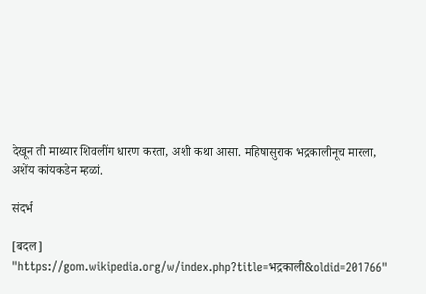देखून ती माथ्यार शिवलींग धारण करता, अशी कथा आसा. महिषासुराक भद्रकालीनूच मारला, अशेंय कांयकडेन म्हळां.

संदर्भ

[बदल]
"https://gom.wikipedia.org/w/index.php?title=भद्रकाली&oldid=201766"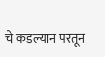चे कडल्यान परतून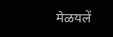मेळयलें